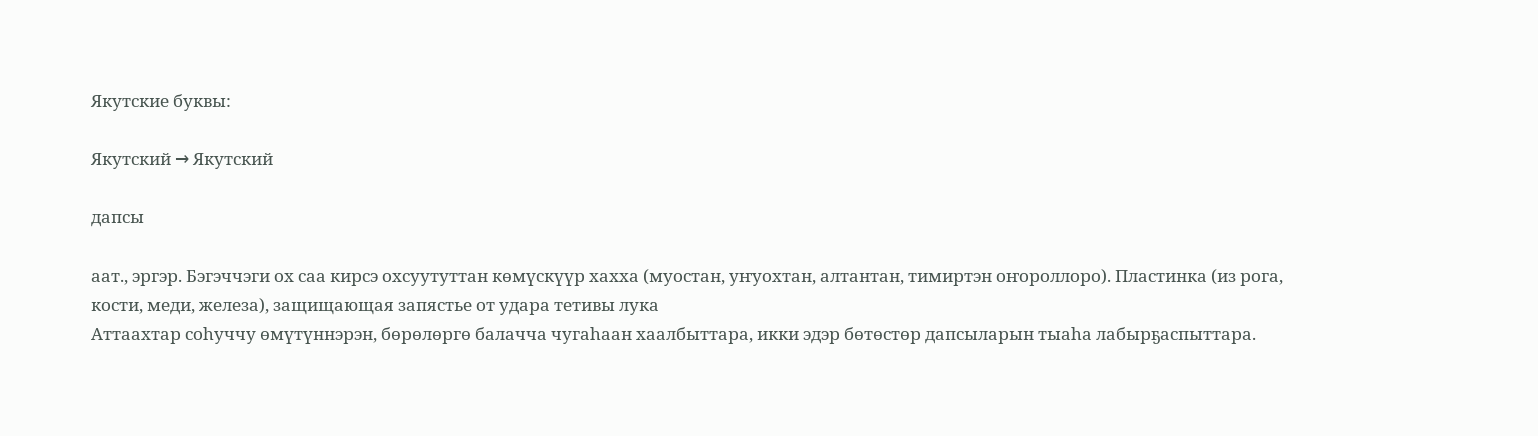Якутские буквы:

Якутский → Якутский

дапсы

аат., эргэр. Бэгэччэги ох саа кирсэ охсуутуттан көмүскүүр хахха (муостан, уҥуохтан, алтантан, тимиртэн оҥороллоро). Пластинка (из рога, кости, меди, железа), защищающая запястье от удара тетивы лука
Аттаахтар соһуччу өмүтүннэрэн, бөрөлөргө балачча чугаһаан хаалбыттара, икки эдэр бөтөстөр дапсыларын тыаһа лабырҕаспыттара.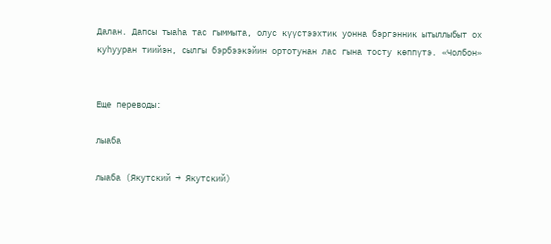Далан. Дапсы тыаһа тас гыммыта, олус күүстээхтик уонна бэргэнник ытыллыбыт ох куһууран тиийэн, сылгы бэрбээкэйин ортотунан лас гына тосту көппүтэ. «Чолбон»


Еще переводы:

лыаба

лыаба (Якутский → Якутский)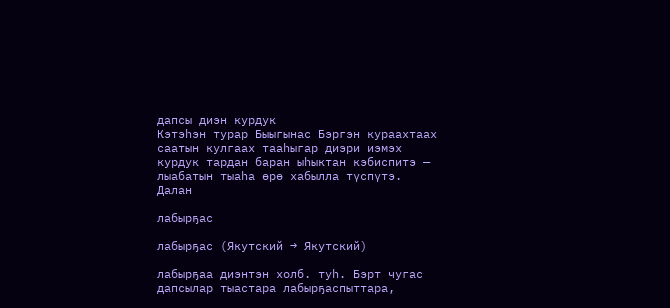дапсы диэн курдук
Кэтэһэн турар Быыгынас Бэргэн кураахтаах саатын кулгаах тааһыгар диэри иэмэх курдук тардан баран ыһыктан кэбиспитэ — лыабатын тыаһа өрө хабылла түспүтэ. Далан

лабырҕас

лабырҕас (Якутский → Якутский)

лабырҕаа диэнтэн холб. туһ. Бэрт чугас дапсылар тыастара лабырҕаспыттара,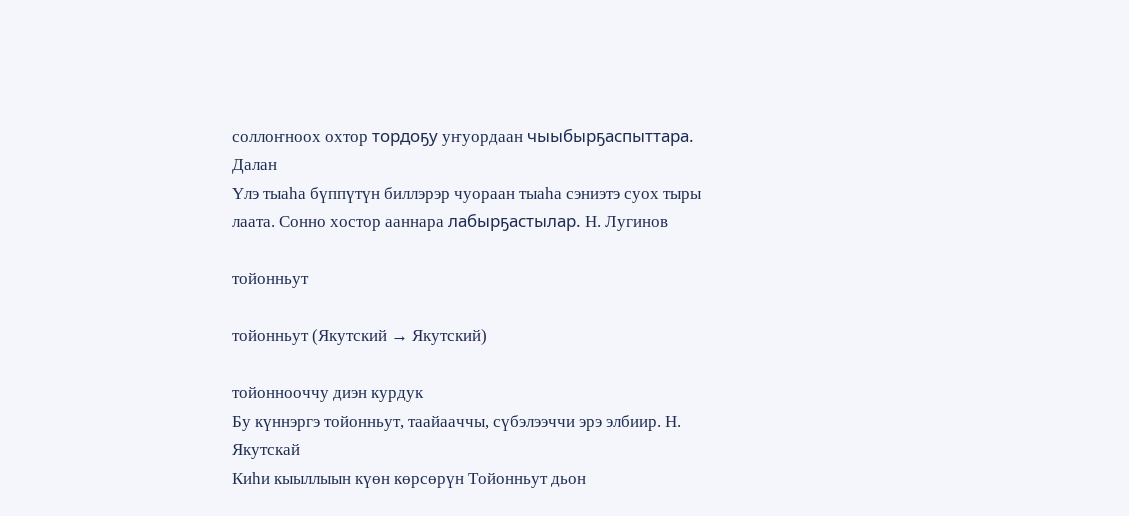соллоҥноох охтор тордоҕу уҥуордаан чыыбырҕаспыттара. Далан
Үлэ тыаһа бүппүтүн биллэрэр чуораан тыаһа сэниэтэ суох тыры лаата. Сонно хостор ааннара лабырҕастылар. Н. Лугинов

тойонньут

тойонньут (Якутский → Якутский)

тойоннооччу диэн курдук
Бу күннэргэ тойонньут, таайааччы, сүбэлээччи эрэ элбиир. Н. Якутскай
Киһи кыыллыын күөн көрсөрүн Тойонньут дьон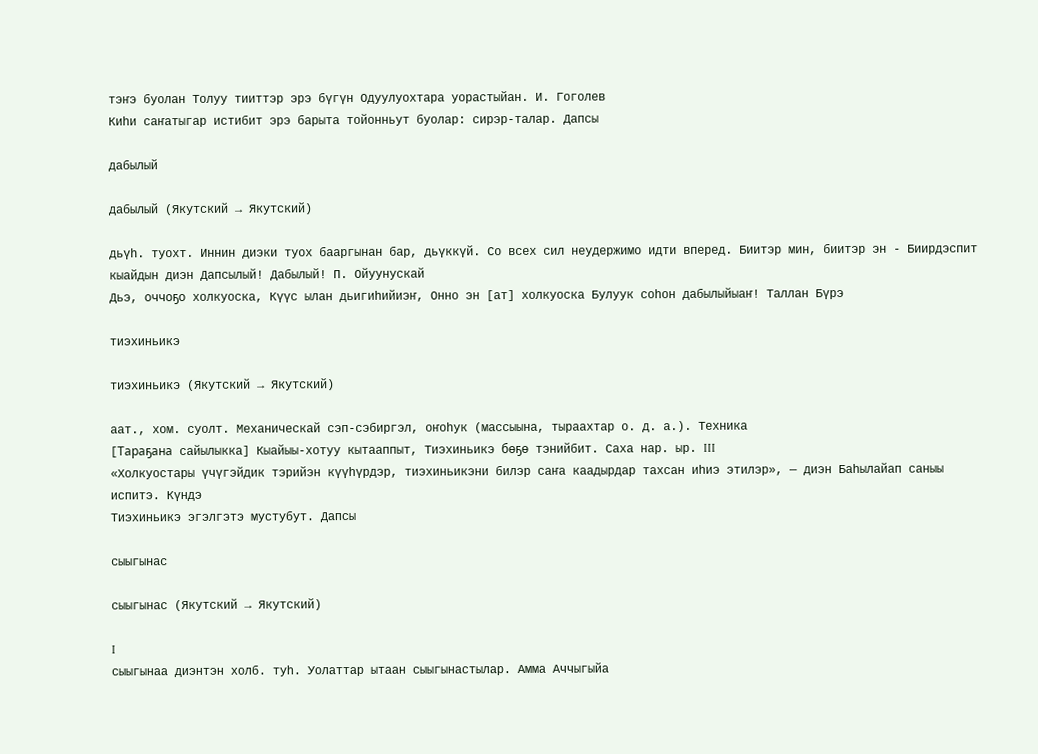тэҥэ буолан Толуу тииттэр эрэ бүгүн Одуулуохтара уорастыйан. И. Гоголев
Киһи саҥатыгар истибит эрэ барыта тойонньут буолар: сирэр-талар. Дапсы

дабылый

дабылый (Якутский → Якутский)

дьүһ. туохт. Иннин диэки туох бааргынан бар, дьүккүй. Со всех сил неудержимо идти вперед. Биитэр мин, биитэр эн - Биирдэспит кыайдын диэн Дапсылый! Дабылый! П. Ойуунускай
Дьэ, оччоҕо холкуоска, Күүс ылан дьигиһийиэҥ, Онно эн [ат] холкуоска Булуук соһон дабылыйыаҥ! Таллан Бүрэ

тиэхиньикэ

тиэхиньикэ (Якутский → Якутский)

аат., хом. суолт. Механическай сэп-сэбиргэл, оҥоһук (массыына, тыраахтар о. д. а.). Техника
[Тараҕана сайылыкка] Кыайыы-хотуу кытааппыт, Тиэхиньикэ бөҕө тэнийбит. Саха нар. ыр. III
«Холкуостары үчүгэйдик тэрийэн күүһүрдэр, тиэхиньикэни билэр саҥа каадырдар тахсан иһиэ этилэр», — диэн Баһылайап саныы испитэ. Күндэ
Тиэхиньикэ эгэлгэтэ мустубут. Дапсы

сыыгынас

сыыгынас (Якутский → Якутский)

I
сыыгынаа диэнтэн холб. туһ. Уолаттар ытаан сыыгынастылар. Амма Аччыгыйа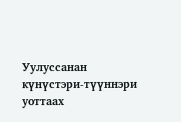Уулуссанан күнүстэри-түүннэри уоттаах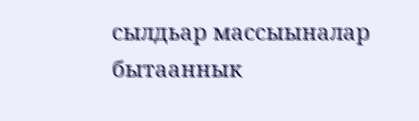сылдьар массыыналар бытааннык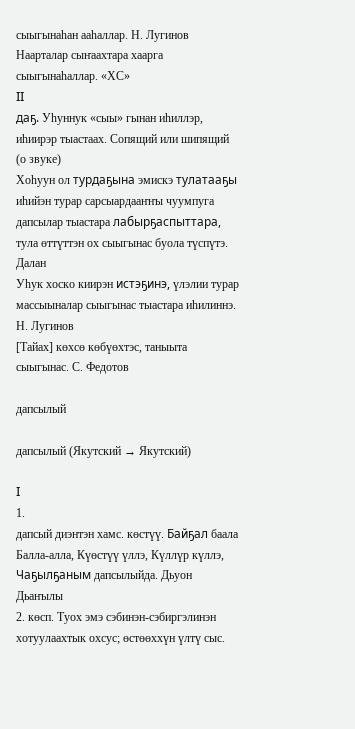сыыгынаһан ааһаллар. Н. Лугинов
Наарталар сыҥаахтара хаарга сыыгынаһаллар. «ХС»
II
даҕ. Уһуннук «сыы» гынан иһиллэр, иһиирэр тыастаах. Сопящий или шипящий (о звуке)
Хоһуун ол турдаҕына эмискэ тулатааҕы иһийэн турар сарсыардааҥҥы чуумпуга дапсылар тыастара лабырҕаспыттара, тула өттүттэн ох сыыгынас буола түспүтэ. Далан
Уһук хоско киирэн истэҕинэ, үлэлии турар массыыналар сыыгынас тыастара иһилиннэ. Н. Лугинов
[Тайах] көхсө көбүөхтэс, таныыта сыыгынас. С. Федотов

дапсылый

дапсылый (Якутский → Якутский)

I
1.
дапсый диэнтэн хамс. көстүү. Байҕал баала Балла-алла, Күөстүү үллэ, Күллүр күллэ, Чаҕылҕаным дапсылыйда. Дьуон Дьаҥылы
2. көсп. Туох эмэ сэбинэн-сэбиргэлинэн хотуулаахтык охсус; өстөөххүн үлтү сыс.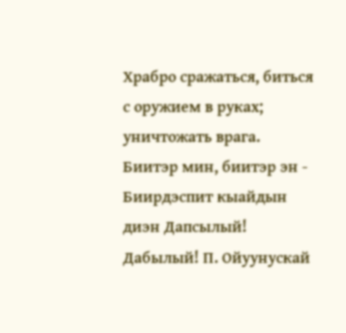Храбро сражаться, биться с оружием в руках; уничтожать врага. Биитэр мин, биитэр эн - Биирдэспит кыайдын диэн Дапсылый! Дабылый! П. Ойуунускай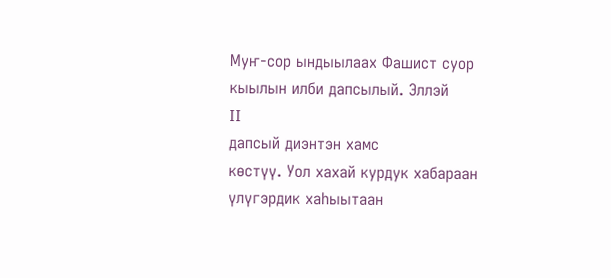Муҥ-сор ындыылаах Фашист суор кыылын илби дапсылый. Эллэй
II
дапсый диэнтэн хамс
көстүү. Уол хахай курдук хабараан үлүгэрдик хаһыытаан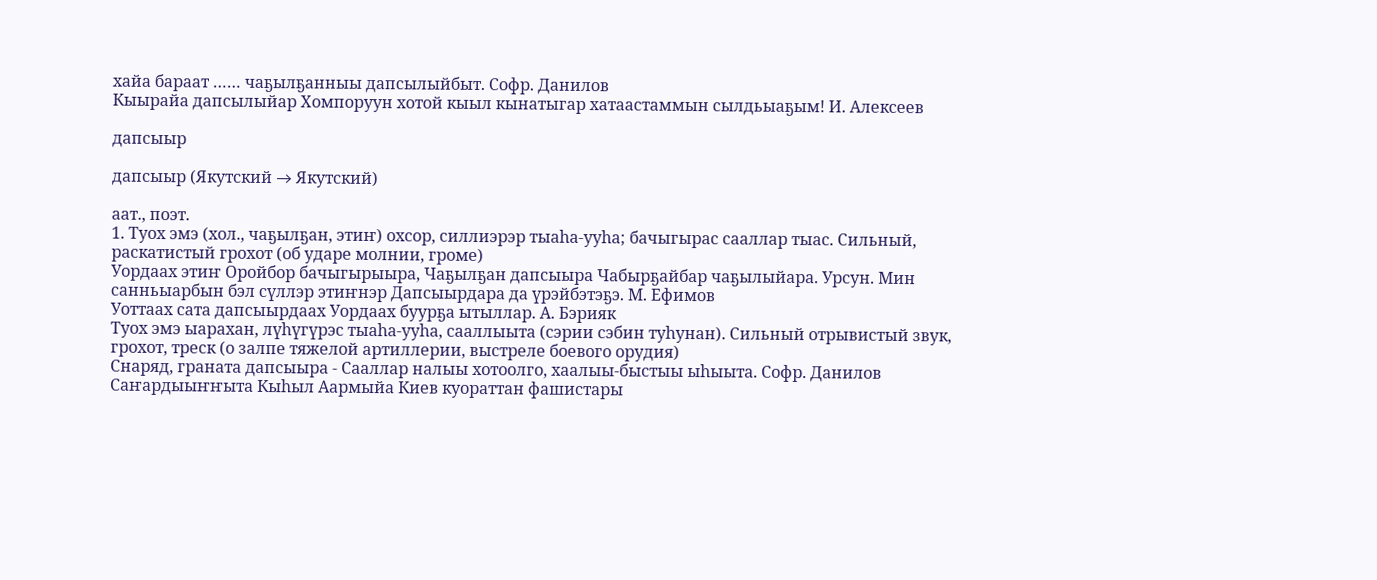хайа бараат …… чаҕылҕанныы дапсылыйбыт. Софр. Данилов
Кыырайа дапсылыйар Хомпоруун хотой кыыл кынатыгар хатаастаммын сылдьыаҕым! И. Алексеев

дапсыыр

дапсыыр (Якутский → Якутский)

аат., поэт.
1. Туох эмэ (хол., чаҕылҕан, этиҥ) охсор, силлиэрэр тыаһа-ууһа; бачыгырас сааллар тыас. Сильный, раскатистый грохот (об ударе молнии, громе)
Уордаах этиҥ Оройбор бачыгырыыра, Чаҕылҕан дапсыыра Чабырҕайбар чаҕылыйара. Урсун. Мин санньыарбын бэл сүллэр этиҥнэр Дапсыырдара да үрэйбэтэҕэ. М. Ефимов
Уоттаах сата дапсыырдаах Уордаах буурҕа ытыллар. А. Бэрияк
Туох эмэ ыарахан, лүһүгүрэс тыаһа-ууһа, сааллыыта (сэрии сэбин туһунан). Сильный отрывистый звук, грохот, треск (о залпе тяжелой артиллерии, выстреле боевого орудия)
Снаряд, граната дапсыыра - Сааллар налыы хотоолго, хаалыы-быстыы ыһыыта. Софр. Данилов
Саҥардыыҥҥыта Кыһыл Аармыйа Киев куораттан фашистары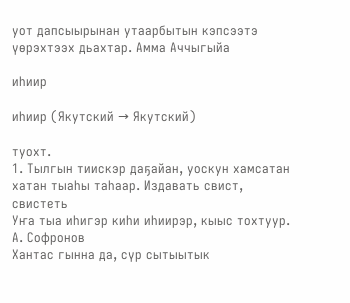уот дапсыырынан утаарбытын кэпсээтэ үөрэхтээх дьахтар. Амма Аччыгыйа

иһиир

иһиир (Якутский → Якутский)

туохт.
1. Тылгын тиискэр даҕайан, уоскун хамсатан хатан тыаһы таһаар. Издавать свист, свистеть
Уҥа тыа иһигэр киһи иһиирэр, кыыс тохтуур. А. Софронов
Хантас гынна да, сүр сытыытык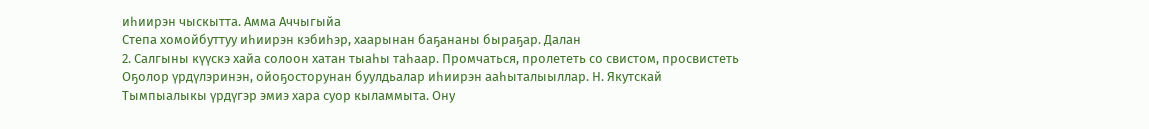иһиирэн чыскытта. Амма Аччыгыйа
Степа хомойбуттуу иһиирэн кэбиһэр, хаарынан баҕананы быраҕар. Далан
2. Салгыны күүскэ хайа солоон хатан тыаһы таһаар. Промчаться, пролететь со свистом, просвистеть
Оҕолор үрдүлэринэн, ойоҕосторунан буулдьалар иһиирэн ааһыталыыллар. Н. Якутскай
Тымпыалыкы үрдүгэр эмиэ хара суор кыламмыта. Ону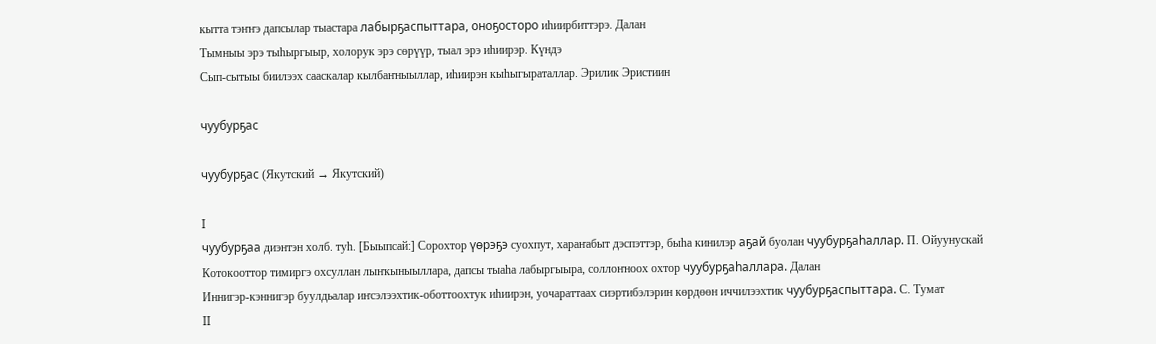кытта тэҥҥэ дапсылар тыастара лабырҕаспыттара, оноҕосторо иһиирбиттэрэ. Далан
Тымныы эрэ тыһыргыыр, холорук эрэ сөрүүр, тыал эрэ иһиирэр. Күндэ
Сып-сытыы биилээх сааскалар кылбаҥныыллар, иһиирэн кыһыгыраталлар. Эрилик Эристиин

чуубурҕас

чуубурҕас (Якутский → Якутский)

I
чуубурҕаа диэнтэн холб. туһ. [Быыпсай:] Сорохтор үөрэҕэ суохпут, хараҥабыт дэспэттэр, быһа кинилэр аҕай буолан чуубурҕаһаллар. П. Ойуунускай
Котокооттор тимиргэ охсуллан лыҥкыныыллара, дапсы тыаһа лабыргыыра, соллоҥноох охтор чуубурҕаһаллара. Далан
Иннигэр-кэннигэр буулдьалар иҥсэлээхтик-оботтоохтук иһиирэн, уочараттаах сиэртибэлэрин көрдөөн иччилээхтик чуубурҕаспыттара. С. Тумат
II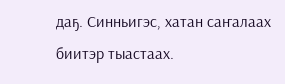даҕ. Синньигэс, хатан саҥалаах биитэр тыастаах.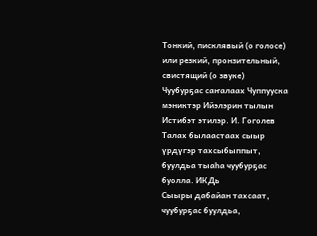Тонкий, писклявый (о голосе) или резкий, пронзительный, свистящий (о звуке)
Чуубурҕас саҥалаах Чуппууска мэниктэр Ийэлэрин тылын Истибэт этилэр. И. Гоголев
Талах былаастаах сыыр үрдүгэр тахсыбыппыт, буулдьа тыаһа чуубурҕас буолла. ИКДь
Сыыры дабайан тахсаат, чуубурҕас буулдьа,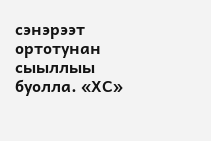сэнэрээт ортотунан сыыллыы буолла. «ХС»